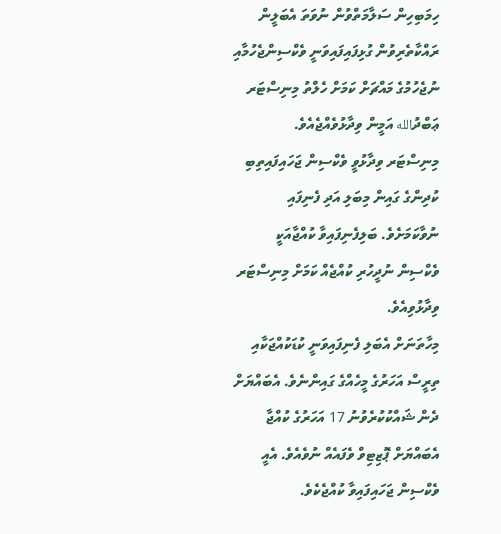ހިމަބިހިން ސަލާމަތްވުން ނުވަތަ އެބަލީން ރައްކާތެރިވުން ގުޅިފައިފައިވަނީ ވެކްސިންޖެހުމާއި ނުޖެހުމުގެ މައްޗަށް ކަމަށް ހެލްތު މިނިސްޓަރ ޢަބްދުالله އަމީން ވިދާޅުވެއްޖެއެވެ.
މިނިސްޓަރ ވިދާޅުވީ ވެކްސިން ޖަހައިފައިތިބި ކުދިންގެ ގައިން މިބަލި އަދި ފެނިފައި ނުވާކަމަށެވެ. ބަލިފެނިފައިވާ ކުއްޖާއަކީ ވެކްސިން ނުދީހުރި ކުއްޖެއް ކަމަށް މިނިސްޓަރ ވިދާޅުވިއެވެ.
މިހާތަނަށް އެބަލި ފެނިފައިވަނީ ކުޑަކުއްޖަކާއި ތިރީސް އަހަރުގެ މީހެއްގެ ގައިންނެވެ. އެބައްޔަށް ދެން ޝައްކުކުރެވުނު 17 އަހަރުގެ ކުއްޖާ އެބައްޔަށް ޕޮޒިޓިވް ވެފައެއް ނުވެއެވެ. އެއީ ވެކްސިން ޖަހައިފައިވާ ކުއްޖެކެވެ.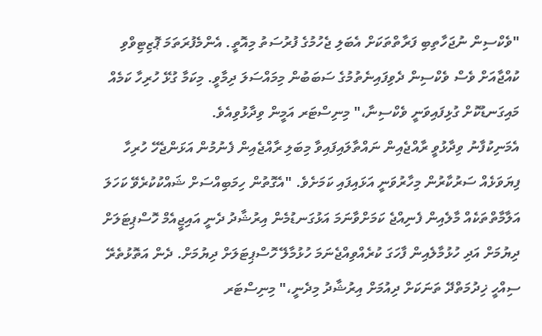"ވެކްސިން ނުޖަހާތިބި ފަރާތްތަކަށް އެބަލި ޖެހުމުގެ ފުރުސަތު މިއޮތީ. އެންމެފުރަތަމަ ޕޮޒިޓިވްވި ކުއްޖާއަށް ވެސް ވެކްސިން ދެވިފައިނެތުމުގެ ސަބަބުން މިމައްސަލަ ދިމާވީ. މިކަމާ ގުޅޭ ހުރިހާ ކަމެއް މައިގަނޑުކޮށް ގުޅިފައިވަނީ ވެކްސިނާ،" މިނިސްޓަރ އަމީން ވިދާޅުވިއެވެ.
އެމަނިކުފާނު ވިދާޅުވީ ރާއްޖެއިން ނައްތާލައިފައިވާ މިބަލި ރާއްޖެއިން ފެނުމުން އަޅަންޖެހޭ ހުރިހާ ފިޔަވަޅެއް ސަރުކާރުން މިހާރުވަނީ އަޅައިފައި ކަމަށެވެ. "އެގޮތުން ހިމަބިއްސަށް ޝައްކުކުރެވޭ ކަހަލަ އަލާމާތްތަކެއް މާލެއިން ފެނިއްޖެ ކަމަށްވާނަމަ އަޅުގަނޑުމެން އިރުޝާދު ދެނީ އައިޖީއެމް ހޮސްޕިޓަލަށް ދިޔުމަށް އަދި ހުޅުމާލެއިން ފާހަގަ ކުރެއްވިއްޖެނަމަ ހުޅުމާލޭ ހޮސްޕިޓަލަށް ދިޔުމަށް. ދެން އަތޮޅުތެރޭ ސިއްހީ ޚިދުމަތްދޭ ތަނަކަށް ދިއުމަށް އިރުޝާދު މިދެނީ،" މިނިސްޓަރ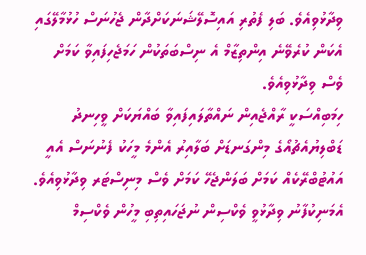ވިދާޅުވިއެވެ. ބަލި ފެތުރި އައިސޮލޭޝަނަކަށްދާން ޖެހުނަސް ހުޅުމާލޭގައި އެކަން ކުރެވޭނެ އިންތިޒާމް އެ ނިސްބަތަކުން ހަމަޖެހިފައިވާ ކަމަށް ވެސް ވިދާޅުވިއެވެ.
ހިމަބިއްސަކީ ރާއްޖެއިން ނައްތާލައިފައިވާ ބައްޔަކަށް ވީހިނދު ޑަބްލިޔުއެޗުއޯގެ މިންގަނޑަށް ބަލާއިރު އެންމެ މީހަކު ފެނުނަސް އެއީ އައުޓުބްރޭކެއް ކަމަށް ބަލަންޖެހޭ ކަމަށް ވެސް މިނިސްޓަރ ވިދާޅުވިއެވެ.
އެމަނިކުފާނު ވިދާޅުވީ ވެކްސިން ނުޖަހައިތިބި މީހުން ވެކްސިމް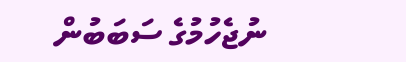ނުޖެހުމުގެ ސަބަބުން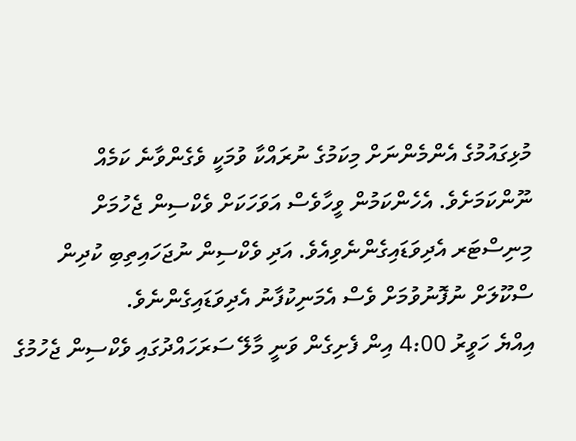މުޅިގައުމުގެ އެންމެންނަށް މިކަމުގެ ނުރައްކާ ވުމަކީ ވެގެންވާނެ ކަމެއް ނޫންކަމަށެވެ. އެހެންކަމުން ވީހާވެސް އަވަހަކަށް ވެކްސިން ޖެހުމަށް މިނިސްޓަރ އެދިވަޑައިގެންނެވިއެވެ. އަދި ވެކްސިން ނުޖަހައިތިބި ކުދިން ސްކޫލަށް ނުފޮނުވުމަށް ވެސް އެމަނިކުފާނު އެދިވަޑައިގެންނެވެ.
އިއްޔެ ހަވީރު 4:00 އިން ފެށިގެން ވަނީ މާލޭ ސަރަހައްދުގައި ވެކްސިން ޖެހުމުގެ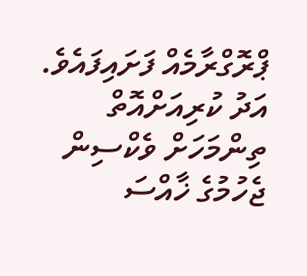ޕްރޮގްރާމެއް ފަށައިފައެވެ. އަދު ކުރިއަށްއޮތް ތިންމަހަށް ވެކްސިން ޖެހުމުގެ ޚާއްސަ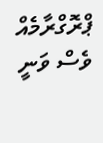ޕްރޮގްރާމެއް ވެސް ވަނީ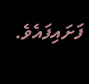ފަށައިފައެވެ.